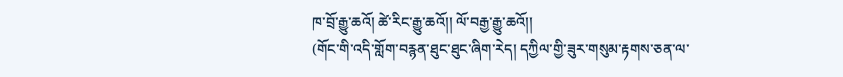ཁ་བྲོ་རྒྱུ་ཆའོ། ཚེ་རིང་རྒྱུ་ཆའོ།། ལོ་བརྒྱ་རྒྱུ་ཆའོ།།
(གོང་གི་འདི་གློག་བརྙན་ཐུང་ཐུང་ཞིག་རེད། དཀྱིལ་གྱི་ཟུར་གསུམ་རྟགས་ཅན་ལ་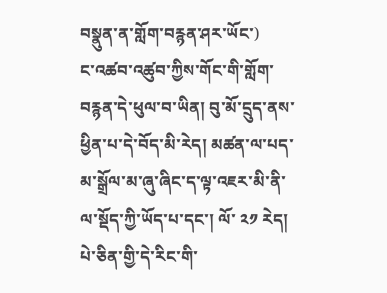བསྣུན་ན་གློག་བརྙན་ཤར་ཡོང་)
ང་འཚབ་འཚུབ་ཀྱིས་གོང་གི་གློག་བརྙན་དེ་ཕུལ་བ་ཡིན། བུ་མོ་དྲུད་ནས་ཕྱིན་པ་དེ་བོད་མི་རེད། མཚན་ལ་པད་མ་སྒྲོལ་མ་ཞུ་ཞིང་ད་ལྟ་འཇར་མི་ནི་ལ་སྡོད་ཀྱི་ཡོད་པ་དང་། ལོ་ ༢༡ རེད། པེ་ཅིན་གྱི་དེ་རིང་གི་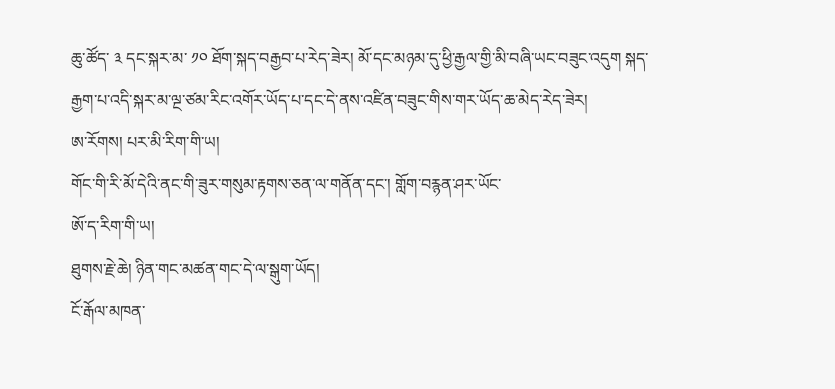ཆུ་ཚོད་ ༣ དང་སྐར་མ་ ༡༠ ཐོག་སྐད་བརྒྱབ་པ་རེད་ཟེར། མོ་དང་མཉམ་དུ་ཕྱི་རྒྱལ་གྱི་མི་བཞི་ཡང་བཟུང་འདུག སྐད་རྒྱག་པ་འདི་སྐར་མ་ལྔ་ཙམ་རིང་འགོར་ཡོད་པ་དང་དེ་ནས་འཛིན་བཟུང་གིས་གར་ཡོད་ཆ་མེད་རེད་ཟེར།
ཨ་རོགས། པར་མི་རིག་གི་ཡ།
གོང་གི་རི་མོ་དེའི་ནང་གི་ཟུར་གསུམ་རྟགས་ཅན་ལ་གནོན་དང་། གློག་བརྙན་ཤར་ཡོང་
ཨོ་ད་རིག་གི་ཡ།
ཐུགས་རྗེ་ཆེ། ཉིན་གང་མཚན་གང་དེ་ལ་སྒུག་ཡོད།
ངོ་རྒོལ་མཁན་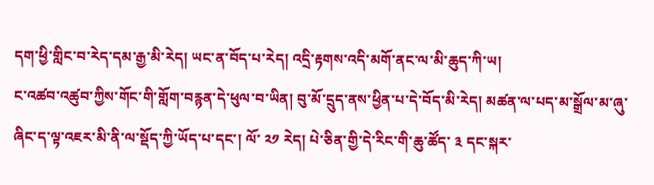དག་ཕྱི་གླིང་བ་རེད་དམ་རྒྱ་མི་རེད། ཡང་ན་བོད་པ་རེད། འདྲི་རྟགས་འདི་མགོ་ནང་ལ་མི་ཆུད་ཀི་ཡ།
ང་འཚབ་འཚུབ་ཀྱིས་གོང་གི་གློག་བརྙན་དེ་ཕུལ་བ་ཡིན། བུ་མོ་དྲུད་ནས་ཕྱིན་པ་དེ་བོད་མི་རེད། མཚན་ལ་པད་མ་སྒྲོལ་མ་ཞུ་ཞིང་ད་ལྟ་འཇར་མི་ནི་ལ་སྡོད་ཀྱི་ཡོད་པ་དང་། ལོ་ ༢༡ རེད། པེ་ཅིན་གྱི་དེ་རིང་གི་ཆུ་ཚོད་ ༣ དང་སྐར་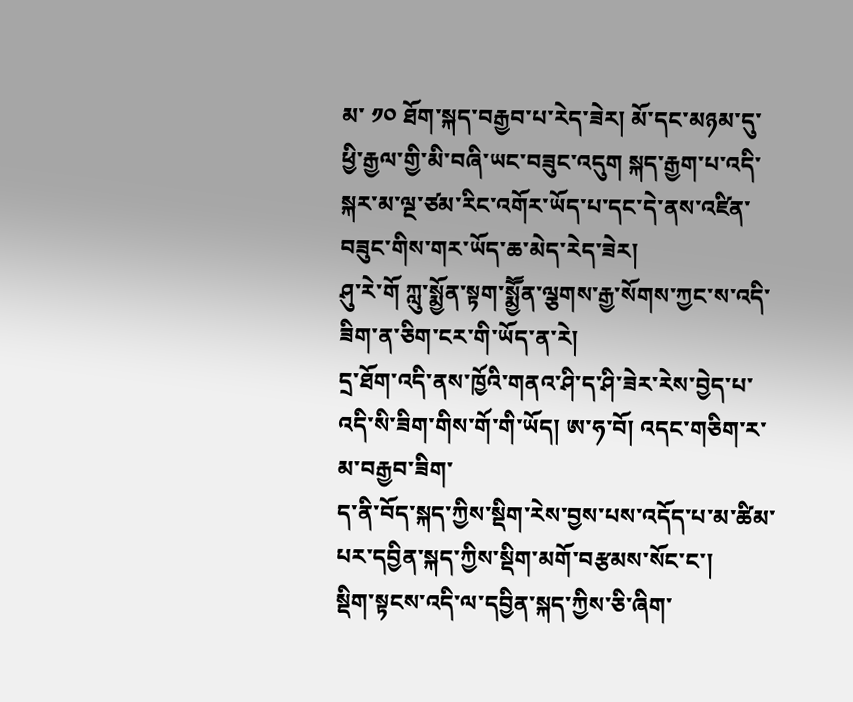མ་ ༡༠ ཐོག་སྐད་བརྒྱབ་པ་རེད་ཟེར། མོ་དང་མཉམ་དུ་ཕྱི་རྒྱལ་གྱི་མི་བཞི་ཡང་བཟུང་འདུག སྐད་རྒྱག་པ་འདི་སྐར་མ་ལྔ་ཙམ་རིང་འགོར་ཡོད་པ་དང་དེ་ནས་འཛིན་བཟུང་གིས་གར་ཡོད་ཆ་མེད་རེད་ཟེར།
ཤུ་རེ་གོ ཀླུ་སྨྱོན་སྟག་སྨྱཽན་ལྕགས་རྒྱ་སོགས་ཀྱང་ས་འདི་ཟིག་ན་ཅིག་ངར་གི་ཡོད་ན་རེ།
དྲ་ཐོག་འདི་ནས་ཁྱོའི་གནའ་ཤི་ད་ཤི་ཟེར་རེས་བྱེད་པ་འདི་སི་ཟིག་གིས་གོ་གི་ཡོད། ཨ་ཧ་བོ། འདང་གཅིག་ར་མ་བརྒྱབ་ཟིག་
ད་ནི་བོད་སྐད་ཀྱིས་སྡིག་རེས་བྱས་པས་འདོད་པ་མ་ཚིམ་པར་དབྱིན་སྐད་ཀྱིས་སྡིག་མགོ་བརྩམས་སོང་ང་།
སྡིག་སྟངས་འདི་ལ་དབྱིན་སྐད་ཀྱིས་ཅི་ཞིག་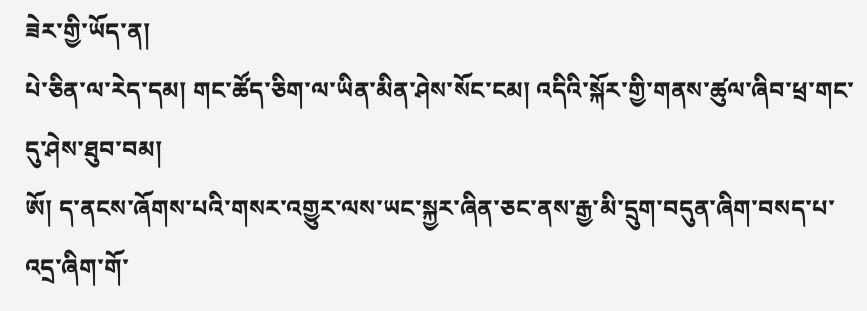ཟེར་གྱི་ཡོད་ན།
པེ་ཅིན་ལ་རེད་དམ། གང་ཚོད་ཅིག་ལ་ཡིན་མིན་ཤེས་སོང་ངམ། འདིའི་སྐོར་གྱི་གནས་ཚུལ་ཞིབ་ཕྲ་གང་དུ་ཤེས་ཐུབ་བམ།
ཨོ། ད་ནངས་ཞོགས་པའི་གསར་འགྱུར་ལས་ཡང་སྐྱར་ཞིན་ཅང་ནས་རྒྱ་མི་དྲུག་བདུན་ཞིག་བསད་པ་འདྲ་ཞིག་གོ་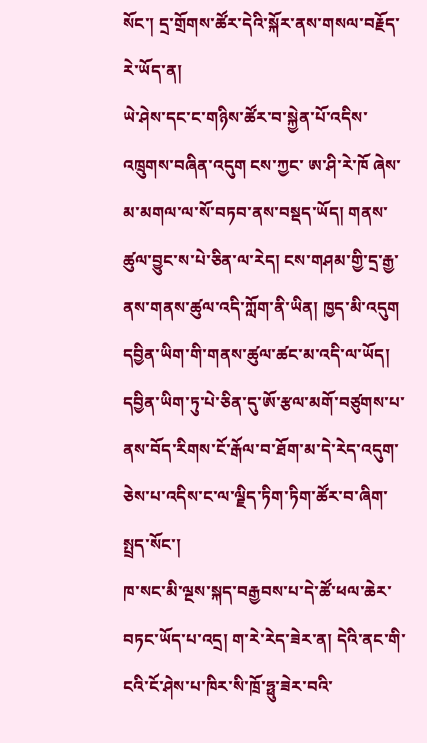སོང་། དྲ་གྲོགས་ཚོར་དེའི་སྐོར་ནས་གསལ་བརྗོད་རེ་ཡོད་ན།
ཡེ་ཤེས་དང་ང་གཉིས་ཚོར་བ་སྐྱེན་པོ་འདིས་འཁྲུགས་བཞིན་འདུག ངས་ཀྱང་ ཨ་ཤི་རེ་ཁོ ཞེས་མ་མགལ་ལ་སོ་བཏབ་ནས་བསྡད་ཡོད། གནས་ཚུལ་བྱུང་ས་པེ་ཅིན་ལ་རེད། ངས་གཤམ་གྱི་དྲ་རྒྱ་ནས་གནས་ཚུལ་འདི་ཀློག་ནི་ཡིན། ཁྱད་མི་འདུག དབྱིན་ཡིག་གི་གནས་ཚུལ་ཚང་མ་འདི་ལ་ཡོད།
དབྱིན་ཡིག་ཏུ་པེ་ཅིན་དུ་ཨོ་རྩལ་མགོ་བཙུགས་པ་ནས་བོད་རིགས་ངོ་རྒོལ་བ་ཐོག་མ་དེ་རེད་འདུག་ཅེས་པ་འདིས་ང་ལ་ལྗིད་ཏིག་ཏིག་ཚོར་བ་ཞིག་སྤྲད་སོང་།
ཁ་སང་མི་ལྔས་སྐད་བརྒྱབས་པ་དེ་ཚོ་ཕལ་ཆེར་བཏང་ཡོད་པ་འདྲ། ག་རེ་རེད་ཟེར་ན། དེའི་ནང་གི་ངའི་ངོ་ཤེས་པ་ཁིར་སི་ཁྲོ་ཧྥུ་ཟེར་བའི་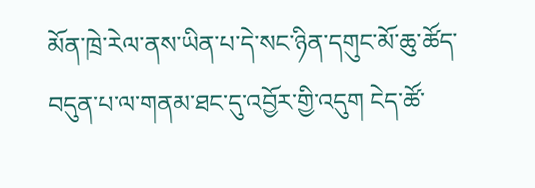མོན་ཁྲེ་རེལ་ནས་ཡིན་པ་དེ་སང་ཉིན་དགུང་མོ་ཆུ་ཚོད་བདུན་པ་ལ་གནམ་ཐང་དུ་འབྱོར་གྱི་འདུག ངེད་ཚོ་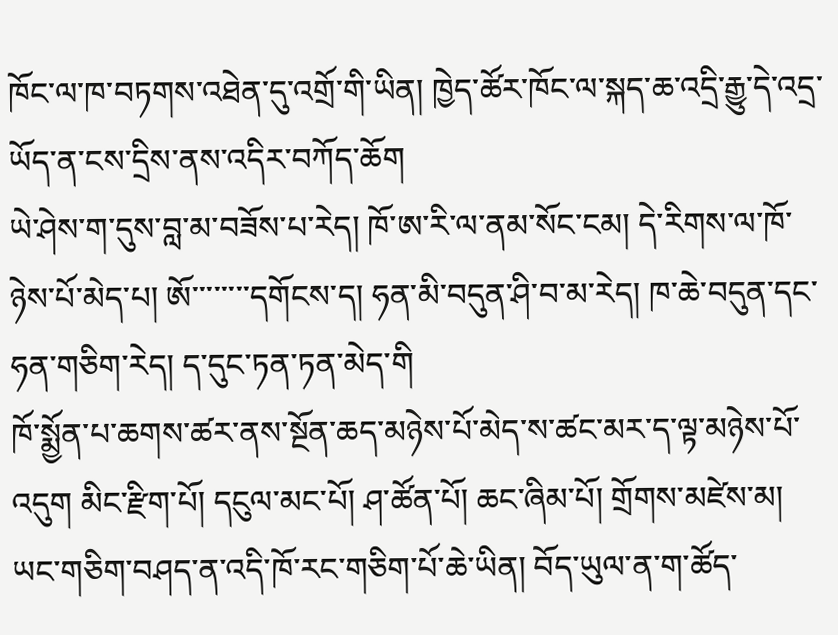ཁོང་ལ་ཁ་བཏགས་འཐེན་དུ་འགྲོ་གི་ཡིན། ཁྱེད་ཚོར་ཁོང་ལ་སྐད་ཆ་འདྲི་རྒྱུ་དེ་འདྲ་ཡོད་ན་ངས་དྲིས་ནས་འདིར་བཀོད་ཆོག
ཡེ་ཤེས་ག་དུས་བླ་མ་བཟོས་པ་རེད། ཁོ་ཨ་རི་ལ་ནམ་སོང་ངམ། དེ་རིགས་ལ་ཁོ་ཉེས་པོ་མེད་པ། ཨོ་་་་་་་་དགོངས་ད། ཧན་མི་བདུན་ཤི་བ་མ་རེད། ཁ་ཆེ་བདུན་དང་ཧན་གཅིག་རེད། ད་དུང་ཏན་ཏན་མེད་གི
ཁོ་སྨྱོན་པ་ཆགས་ཚར་ནས་སྔོན་ཆད་མཉེས་པོ་མེད་ས་ཚང་མར་ད་ལྟ་མཉེས་པོ་འདུག མིང་རྫིག་པོ། དངུལ་མང་པོ། ཤ་ཚོན་པོ། ཆང་ཞིམ་པོ། གྲོགས་མཛེས་མ། ཡང་གཅིག་བཤད་ན་འདི་ཁོ་རང་གཅིག་པོ་ཆེ་ཡིན། བོད་ཡུལ་ན་ག་ཚོད་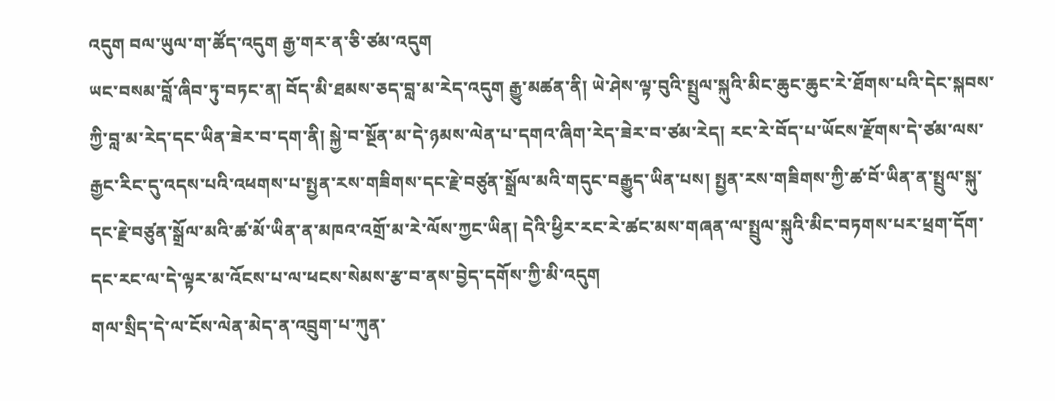འདུག བལ་ཡུལ་ག་ཚོད་འདུག རྒྱ་གར་ན་ཅི་ཙམ་འདུག
ཡང་བསམ་བློ་ཞིབ་ཏུ་བཏང་ན། བོད་མི་ཐམས་ཅད་བླ་མ་རེད་འདུག རྒྱུ་མཚན་ནི། ཡེ་ཤེས་ལྟ་བུའི་སྤྲུལ་སྐུའི་མིང་ཆུང་ཆུང་རེ་ཐོགས་པའི་དེང་སྐབས་ཀྱི་བླ་མ་རེད་དང་ཡིན་ཟེར་བ་དག་ནི། སྐྱེ་བ་སྔོན་མ་དེ་ཉམས་ལེན་པ་དགའ་ཞིག་རེད་ཟེར་བ་ཙམ་རེད། རང་རེ་བོད་པ་ཡོངས་རྫོགས་དེ་ཙམ་ལས་རྒྱང་རིང་དུ་འདས་པའི་འཕགས་པ་སྤྱན་རས་གཟིགས་དང་རྗེ་བཙུན་སྒྲོལ་མའི་གདུང་བརྒྱུད་ཡིན་པས། སྤྱན་རས་གཟིགས་ཀྱི་ཚ་བོ་ཡིན་ན་སྤྲུལ་སྐུ་དང་རྗེ་བཙུན་སྒྲོལ་མའི་ཚ་མོ་ཡིན་ན་མཁའ་འགྲོ་མ་རེ་ལོས་ཀྱང་ཡིན། དེའི་ཕྱིར་རང་རེ་ཚང་མས་གཞན་ལ་སྤྲུལ་སྐུའི་མིང་བཏགས་པར་ཕྲག་དོག་དང་རང་ལ་དེ་ལྟར་མ་འོངས་པ་ལ་ཕངས་སེམས་རྩ་བ་ནས་བྱེད་དགོས་ཀྱི་མི་འདུག
གལ་སྲིད་དེ་ལ་ངོས་ལེན་མེད་ན་འབྲུག་པ་ཀུན་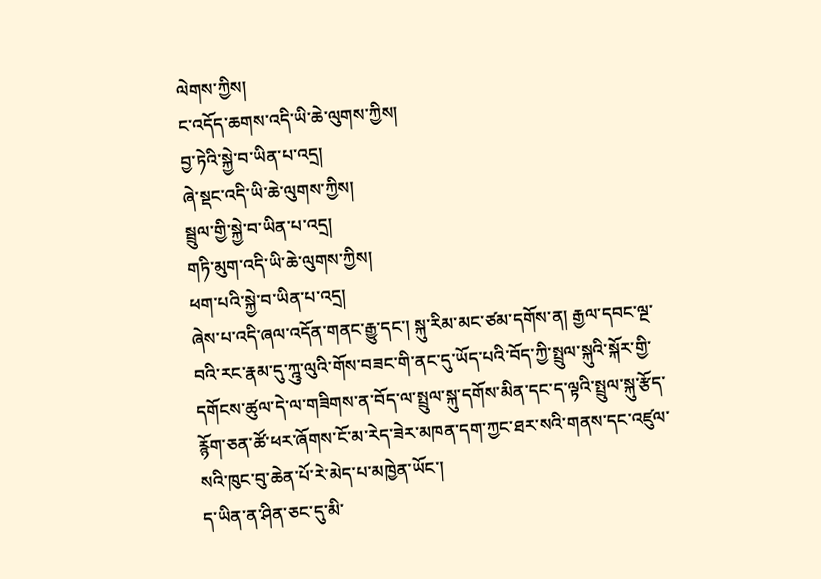ལེགས་ཀྱིས།
ང་འདོད་ཆགས་འདི་ཡི་ཆེ་ལུགས་ཀྱིས།
བྱ་ཏེའི་སྐྱེ་བ་ཡིན་པ་འདྲ།
ཞེ་སྡང་འདི་ཡི་ཆེ་ལུགས་ཀྱིས།
སྦྲུལ་གྱི་སྐྱེ་བ་ཡིན་པ་འདྲ།
གཏི་མུག་འདི་ཡི་ཆེ་ལུགས་ཀྱིས།
ཕག་པའི་སྐྱེ་བ་ཡིན་པ་འདྲ།
ཞེས་པ་འདི་ཞལ་འདོན་གནང་རྒྱུ་དང་། སྐུ་རིམ་མང་ཙམ་དགོས་ན། རྒྱལ་དབང་ལྔ་བའི་རང་རྣམ་དུ་ཀྰུ་ལུའི་གོས་བཟང་གི་ནང་དུ་ཡོད་པའི་བོད་ཀྱི་སྤྲུལ་སྐུའི་སྐོར་གྱི་དགོངས་ཚུལ་དེ་ལ་གཟིགས་ན་བོད་ལ་སྤྲུལ་སྐུ་དགོས་མིན་དང་ད་ལྟའི་སྤྲུལ་སྐུ་རྩོད་རྙོག་ཅན་ཚོ་ཕར་ཞོགས་ངོ་མ་རེད་ཟེར་མཁན་དག་ཀྱང་ཐར་སའི་གནས་དང་འཛུལ་སའི་ཁུང་བུ་ཆེན་པོ་རེ་མེད་པ་མཁྱེན་ཡོང་།
ད་ཡིན་ན་ཤིན་ཅང་དུ་མི་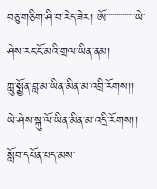བཅུ་གཅིག་ཤི་བ་རེད་ཟེར། ཨོ་་་་་་་་་་་་་་ཡེ་ཤེས་རང་ངོ་མའི་གྲལ་ཡིན་ནམ།
ཀླུ་སྨྱོན་བླ་མ་ཡིན་མིན་མ་འབྲི་རོགས།།
ཡེ་ཤེས་སྐུ་ལོ་ཡིན་མིན་མ་འདྲི་རོགས།།
སློབ་དཔོན་པད་མས་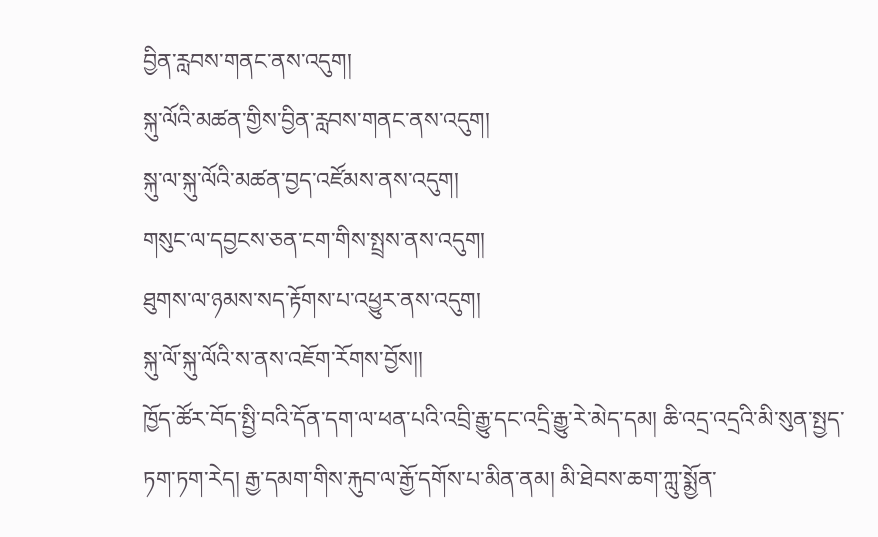བྱིན་རླབས་གནང་ནས་འདུག།
སྐུ་ལོའི་མཚན་གྱིས་བྱིན་རླབས་གནང་ནས་འདུག།
སྐུ་ལ་སྐུ་ལོའི་མཚན་བྱད་འཛོམས་ནས་འདུག།
གསུང་ལ་དབྱངས་ཅན་ངག་གིས་སྤྲས་ནས་འདུག།
ཐུགས་ལ་ཉམས་སད་རྟོགས་པ་འཕྱུར་ནས་འདུག།
སྐུ་ལོ་སྐུ་ལོའི་ས་ནས་འཇོག་རོགས་བྱོས།།
ཁྱོད་ཚོར་བོད་སྤྱི་བའི་དོན་དག་ལ་ཕན་པའི་འབྲི་རྒྱུ་དང་འདྲི་རྒྱུ་རེ་མེད་དམ། ཆི་འདྲ་འདྲའི་མི་སུན་སྤྱད་ཏག་ཏག་རེད། རྒྱ་དམག་གིས་རྐུབ་ལ་རྒྱོ་དགོས་པ་མིན་ནམ། མི་ཐེབས་ཆག་ཀླུ་སྨྱོན་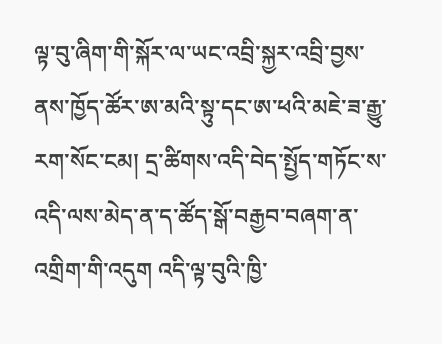ལྟ་བུ་ཞིག་གི་སྐོར་ལ་ཡང་འབྲི་སྐྱར་འབྲི་བྱས་ནས་ཁྱོད་ཚོར་ཨ་མའི་སྟུ་དང་ཨ་ཕའི་མཇེ་ཟ་རྒྱུ་རག་སོང་ངམ། དྲ་ཚིགས་འདི་བེད་སྤྱོད་གཏོང་ས་འདི་ལས་མེད་ན་ད་ཚོད་སྒོ་བརྒྱབ་བཞག་ན་འགྲིག་གི་འདུག འདི་ལྟ་བུའི་ཁྱི་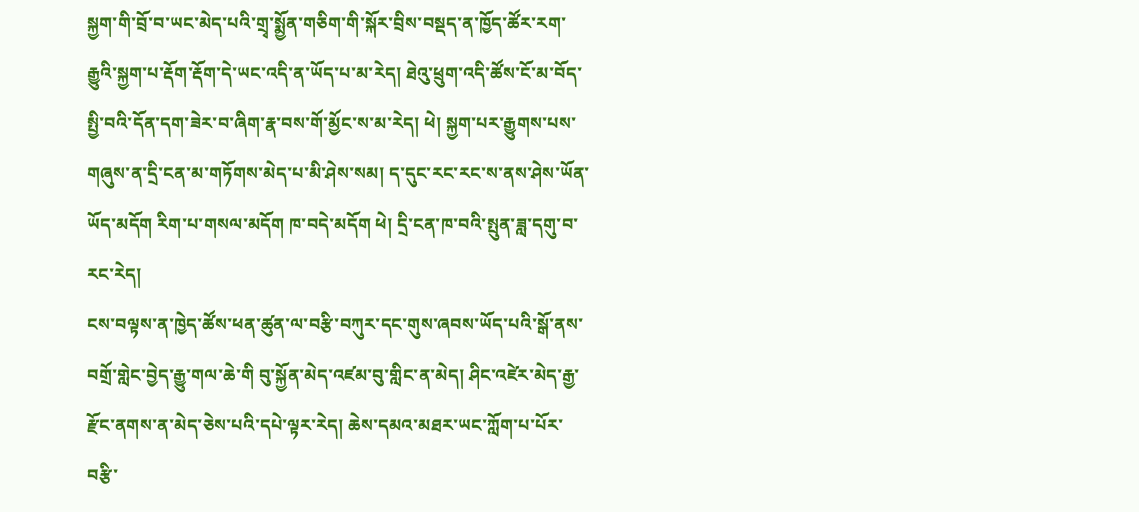སྐྱག་གི་བྲོ་བ་ཡང་མེད་པའི་གྲྭ་སྨྱོན་གཅིག་གི་སྐོར་བྲིས་བསྡད་ན་ཁྱོད་ཚོར་རག་རྒྱུའི་སྐྱག་པ་རྡོག་རྡོག་དེ་ཡང་འདི་ན་ཡོད་པ་མ་རེད། ཐེའུ་ཕྲུག་འདི་ཚོས་ངོ་མ་བོད་སྤྱི་བའི་དོན་དག་ཟེར་བ་ཞིག་རྣ་བས་གོ་མྱོང་ས་མ་རེད། ཕེ། སྐྱག་པར་རྒྱུགས་པས་གཞུས་ན་དྲི་ངན་མ་གཏོགས་མེད་པ་མི་ཤེས་སམ། ད་དུང་རང་རང་ས་ནས་ཤེས་ཡོན་ཡོད་མདོག རིག་པ་གསལ་མདོག ཁ་བདེ་མདོག ཕེ། དྲི་ངན་ཁ་བའི་སྤུན་ཟླ་དགུ་བ་རང་རེད།
ངས་བལྟས་ན་ཁྱེད་ཚོས་ཕན་ཚུན་ལ་བརྩི་བཀུར་དང་གུས་ཞབས་ཡོད་པའི་སྒོ་ནས་བགྲོ་གླེང་བྱེད་རྒྱུ་གལ་ཆེ་གི བུ་སྐྱོན་མེད་འཛམ་བུ་གླིང་ན་མེད། ཤིང་འཛེར་མེད་རྒྱ་རྫོང་ནགས་ན་མེད་ཅེས་པའི་དཔེ་ལྟར་རེད། ཆེས་དམའ་མཐར་ཡང་ཀློག་པ་པོར་བརྩི་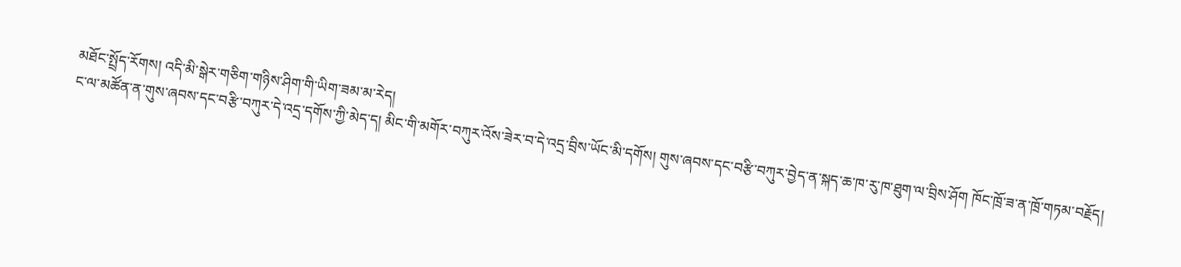མཐོང་སྤྲོད་རོགས། འདི་མི་སྒེར་གཅིག་གཉིས་ཤིག་གི་ཡིག་ཟམ་མ་རེད།
ང་ལ་མཚོན་ན་གུས་ཞབས་དང་བརྩི་བཀུར་དེ་འདྲ་དགོས་ཀྱི་མེད་ད། མིང་གི་མགོར་བཀུར་འོས་ཟེར་བ་དེ་འདྲ་བྲིས་ཡོང་མི་དགོས། གུས་ཞབས་དང་བརྩི་བཀུར་བྱེད་ན་སྐད་ཆ་ཁ་རུ་ཁ་ཐུག་ལ་བྲིས་ཤོག ཁོང་ཁྲོ་ཟ་ན་ཁྲོ་གཏམ་བརྗོད།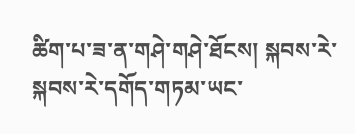ཚིག་པ་ཟ་ན་གཤེ་གཤེ་ཐོངས། སྐབས་རེ་སྐབས་རེ་དགོད་གཏམ་ཡང་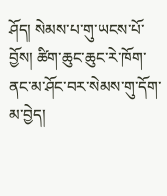ཤོད། སེམས་པ་གུ་ཡངས་པོ་བྱོས། ཚིག་ཆུང་ཆུང་རེ་ཁོག་ནང་མ་ཤོང་བར་སེམས་གུ་དོག་མ་བྱེད།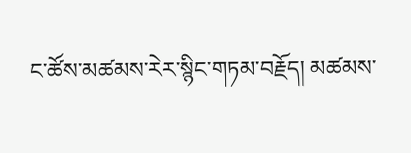ང་ཚོས་མཚམས་རེར་སྙིང་གཏམ་བརྗོད། མཚམས་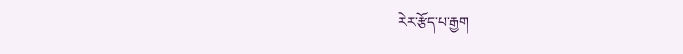རེར་རྩོད་པ་རྒྱག